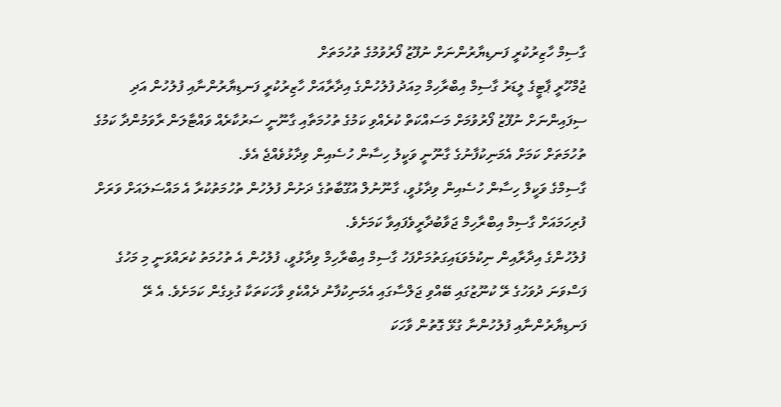ގާސިމް ހާޒިރުކުރީ ފަނޑިޔާރުންނަށް ނުފޫޒު ފޯރުވުމުގެ ތުހުމަތަށް
ޖުމްހޫރީ ޕާޓީގެ ލީޑަރު ގާސިމް އިބްރާހިމް މިއަދު ފުލުހުންގެ އިދާރާއަށް ހާޒިރުކުރީ ފަނޑިޔާރުންނާއި ފުލުހުން އަދި ސިފައިންނަށް ނުފޫޒު ފޯރުވުމަށް މަސައްކަތް ކުރެއްވި ކަމުގެ ތުހުމަތާއި ގާނޫނީ ސަރުކާރެއް ވައްޓާލަން ރާވަމުންދާ ކަމުގެ ތުހުމަތަށް ކަމަށް އެމަނިކުފާނުގެ ގާނޫނީ ވަކީލު ހިސާން ހުސެއިން ވިދާޅުވެއްޖެ އެވެ.
ގާސިމްގެ ވަކީލް ހިސާން ހުސެއިން ވިދާޅުވީ، ގާނޫނުލް އުގޫބާތުގެ ދަށުން ފުލުހުން ތުހުމަތުކުރާ އެ މައްސަލައަށް ވަރަށް ފުރިހަމައަށް ގާސިމް އިބްރާހިމް ޖަވާބުދާރީވެފައިވާ ކަމަށެވެ.
ފުލުހުންގެ އިދާރާއިން ނިކުމެވަޑައިގަތުމަށްފަހު ގާސިމް އިބްރާހިމް ވިދާޅުވީ، ފުލުހުން އެ ތުހުމަތު ކުރައްވަނީ މި މަހުގެ ފަސްވަނަ ދުވަހުގެ ރޭ ކުނޫޒުގައި ބޭއްވި ޖަލްސާގައި އެމަނިކުފާނު ދެއްކެވި ވާހަކަތަކާ ގުޅިގެން ކަމަށެވެ. އެ ރޭ ފަނޑިޔާރުންނާއި ފުލުހުންނާ ގުޅޭ ގޮތުން ވާހަކަ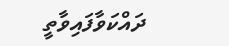ދައްކަވާފައިވާތީ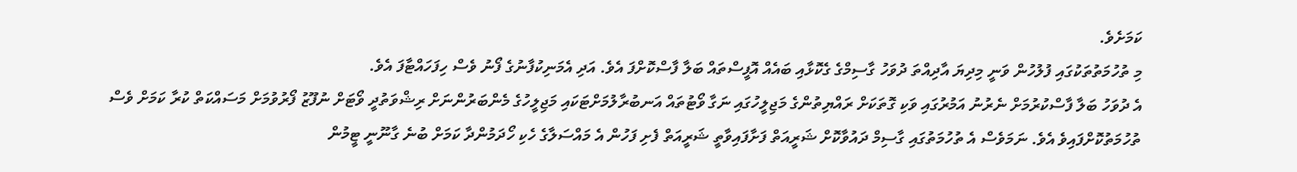ކަމަށެވެ.
މި ތުހުމަތުތަކުގައި ފުލުހުން ވަނީ މިދިޔަ އާދިއްތަ ދުވަހު ގާސިމްގެ ގެކޮޅާއި ބައެއް އޮފީސްތައް ބަލާ ފާސްކޮށްފަ އެވެ. އަދި އެމަނިކުފާނުގެ ފޯނު ވެސް ހިފަހައްޓާފަ އެވެ.
އެ ދުވަހު ބަލާ ފާސްކުރުމަށް ނެރުނު އަމުރުގައި ވަކި ގޮތަކަށް ރައްޔިތުންގެ މަޖިލީހުގައި ނަގާ ވޯޓުތައް އަނބުރާލުމަށްޓަކައި މަޖިލީހުގެ މެންބަރުންނަށް ރިޝްވަތުދީ ވޯޓަށް ނުފޫޒު ފޯރުވުމަށް މަސައްކަތް ކުރާ ކަމަށް ވެސް ތުހުމަތުކޮށްފައިވެ އެވެ. ނަމަވެސް އެ ތުހުމަތުގައި ގާސިމް ދައުވާކޮށް ޝަރީއަތް ފަށާފައިވާތީ ޝަރީއަތް ފެށި ފަހުން އެ މައްސަލާގެ ހެކި ހޯދަމުންދާ ކަމަށް ބުނެ ގާނޫނީ ޓީމުން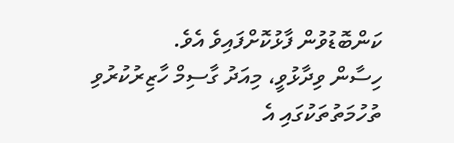ކަންބޮޑުވުން ފާޅުކޮށްފައިވެ އެވެ.
ހިސާން ވިދާޅުވީ، މިއަދު ގާސިމް ހާޒިރުކުރުވި ތުހުމަތުތަކުގައި އެ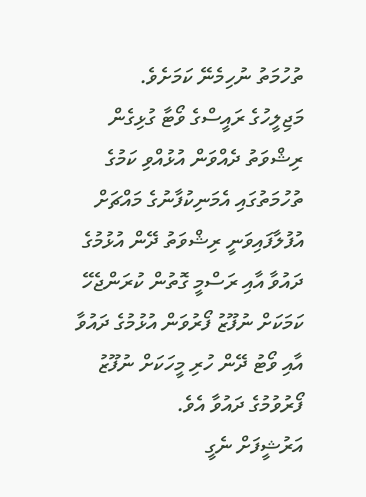ތުހުމަތު ނުހިމެނޭ ކަމަށެވެ.
މަޖިލީހުގެ ރައީސްގެ ވޯޓާ ގުޅިގެން ރިޝްވަތު ދެއްވަން އުޅުއްވި ކަމުގެ ތުހުމަތުގައި އެމަނިކުފާނުގެ މައްޗަށް އުފުލާފައިވަނީ ރިޝްވަތު ދޭން އުޅުމުގެ ދައުވާ އާއި ރަސްމީ ގޮތުން ކުރަންޖެހޭ ކަމަކަށް ނުފޫޒު ފޯރުވަން އުޅުމުގެ ދައުވާ އާއި ވޯޓު ދޭން ހުރި މީހަކަށް ނުފޫޒު ފޯރުވުމުގެ ދައުވާ އެވެ.
އަރުޝީފަށް ނެގީ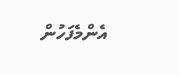އެންމެފަހުން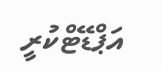އަޕްޑޭޓްކުރީ